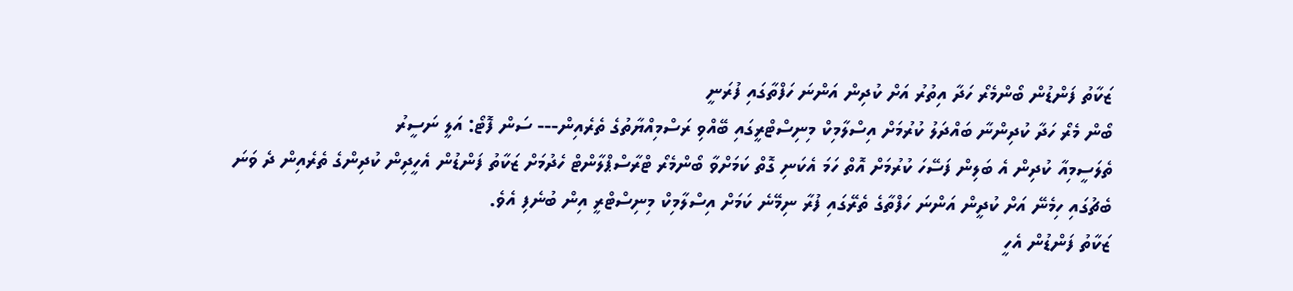ޒަކާތު ފަންޑުން ބޯންމެރޯ ހަދާ އިތުރު އަށް ކުދިން އަންނަ ހަފްތާގައި ފުރަނީ
ބޯން މެރޯ ހަދާ ކުދިންނާ ބައްދަލު ކުރުމަށް އިސްލާމިކް މިނިސްޓްރީގައި ބޭއްވި ރަސްމިއްޔާތުގެ ތެރެއިން--- ސަން ފޮޓޯ: އަލީ ނަސީރު
ތެލަސީމިއާ ކުދިން އެ ބަލިން ފަސޭހަ ކުރުމަށް އޮތް ހަމަ އެކަނި ގޮތް ކަމަށްވާ ބޯންމެރޯ ޓްރާސްޕްލާންޓް ހެދުމަށް ޒަކާތު ފަންޑުން އެހީދިން ކުދިންގެ ތެރެއިން ދެ ވަނަ ބެޗުގައި ހިމެނޭ އަށް ކުދީން އަންނަ ހަފްތާގެ ތެރޭގައި ފުރާ ނިމޭނެ ކަމަށް އިސްލާމިކް މިނިސްޓްރީ އިން ބުނެފި އެވެ.
ޒަކާތު ފަންޑުން އެހީ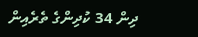ދިން 34 ކުދިންގެ ތެރެއިން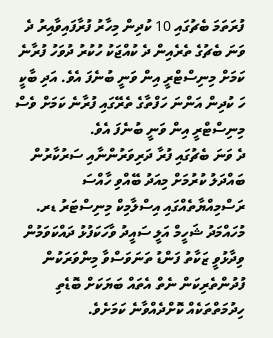ފުރަތަމަ ބެޗުގައި 10 ކުދިން މިހާރު ފުރާފައިވާއިރު ދެ ވަނަ ބެޗުގެ ތެރެއިން ދެ ކުއްޖަކު ހުކުރު ދުވަހު ފުރާނެ ކަމަށް މިނިސްޓްރީ އިން ވަނީ ބުނެފަ އެވެ. އަދި ބާކީ ހަ ކުދިން އަންނަ ހަފްތާގެ ތެރޭގައި ފުރާނެ ކަމަށް ވެސް މިނިސްޓްރީ އިން ވަނީ ބުނެފަ އެވެ.
ދެ ވަނަ ބެޗުގައި ފުރާ ދަރިވަރުންނާއި ސަރުކާރުން ބައްދަލު ކުރުމަށް މިއަދު ބޭއްވި ހާއްސަ ރަސްމިއްޔާތެއްގައި އިސްލާމިކް މިނިސްޓަރު ޑރ. މުހައްމަދު ޝަހީމް އަލީ ސައީދު ވާހަކަފުޅު ދައްކަވަމުން ވިދާޅުވީ ޒަކާތު ފަންޑު ތަނަވަސްވާ މިންވަރަކުން ފުދުންތެރިކަން ނެތް އެތައް ބަޔަކަށް ބޮޑެތި ހިދުމަތްތަކެއް ކޮށްދެއްވާނެ ކަމަށެވެ.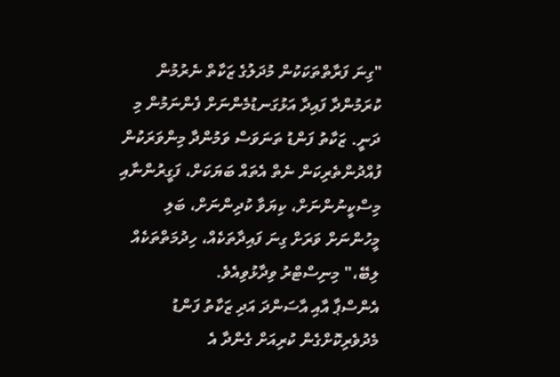"ގިނަ ފަރާތްތަކަކުން މުދަލުގެ ޒަކާތް ނެރުމުން ކުރަމުންދާ ފައިދާ އަޅުގަނޑުމެންނަށް ފެންނަމުން މި ދަނީ. ޒަކާތު ފަންޑު ތަނަވަސް ވަމުންދާ މިންވަރަކުން ފުއްދުންތެރިކަން ނެތް އެތައް ބަޔަކަށް، ފަގީރުންނާއި މިސްކީނުންނަށް، ކިޔަވާ ކުދިންނަށް، ބަލި މީހުންނަށް ވަރަށް ގިނަ ފައިދާތަކެއް، ހިދުމަތްތަކެއް ލިބޭ،" މިނިސްޓްރު ވިދާޅުވިއެވެ.
އެންސްޕާ އާއި އާސަންދަ އަދި ޒަކާތު ފަންޑު މެދުވެރިކޮށްގެން ކުރިއަށް ގެންދާ އެ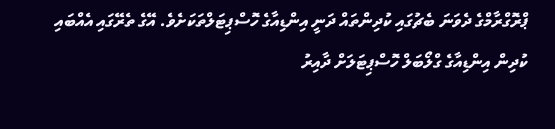ޕްރޮގްރާމްގެ ދެވަނަ ބެޗުގައި ކުދިންތައް ދަނީ އިންޑިއާގެ ހޮސްޕިޓަލްތަކަށެވެ. އޭގެ ތެރޭގައި އެއްބައި ކުދިން އިންޑިއާގެ ގްލޯބަލް ހޮސްޕިޓަލަށް ދާއިރު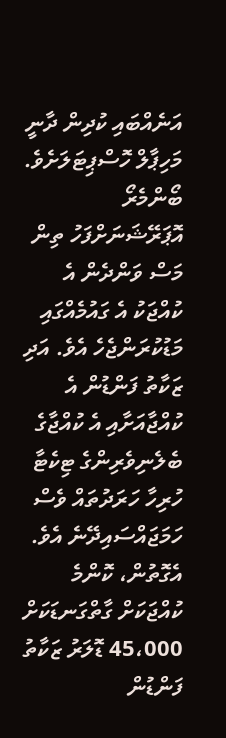އަނެއްބައި ކުދިން ދާނީ މަހިޕާލް ހޮސްޕިޓަލަށެވެ.
ބޯންމެރޯ އޮޕަރޭޝަނަށްފަހު ތިން މަސް ވަންދެން އެ ކުއްޖަކު އެ ގައުމެއްގައި މަޑުކުރަންޖެހެ އެވެ. އަދި ޒަކާތު ފަންޑުން އެ ކުއްޖާއަށާއި އެ ކުއްޖާގެ ބެލެނިވެރިންގެ ޓިކެޓާ ހުރިހާ ހަރަދުތައް ވެސް ހަމަޖައްސައިދޭނެ އެވެ.
އެގޮތުން، ކޮންމެ ކުއްޖަކަށް ގާތްގަނޑަކަށް 45،000 ޑޮލަރު ޒަކާތު ފަންޑުން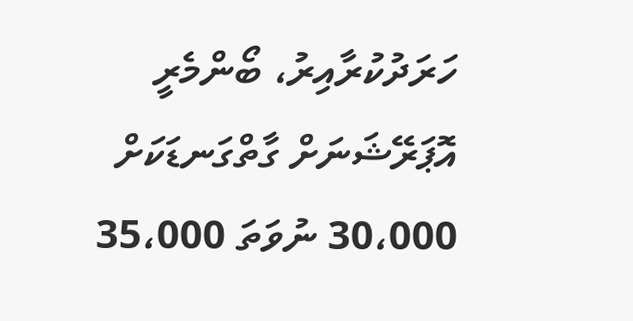ހަރަދުކުރާއިރު، ބޯންމެރީ އޮޕަރޭޝަނަށް ގާތްގަނޑަކަށް 30،000 ނުވަތަ 35،000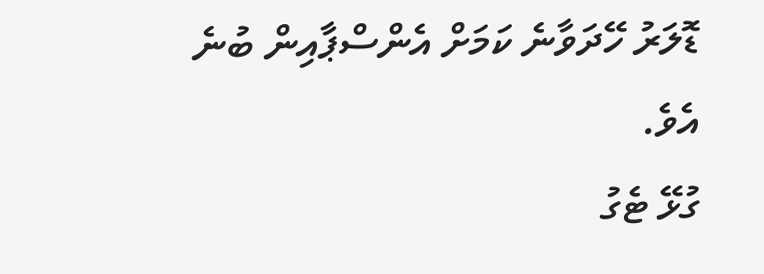ޑޮލަރު ހޭދަވާނެ ކަމަށް އެންސްޕާއިން ބުނެ އެވެ.
ގުޅޭ ޓެގު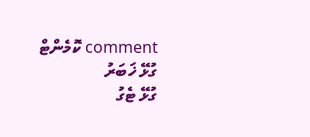comment ކޮމެންޓް
ގުޅޭ ޚަބަރު
ގުޅޭ ޓެގު